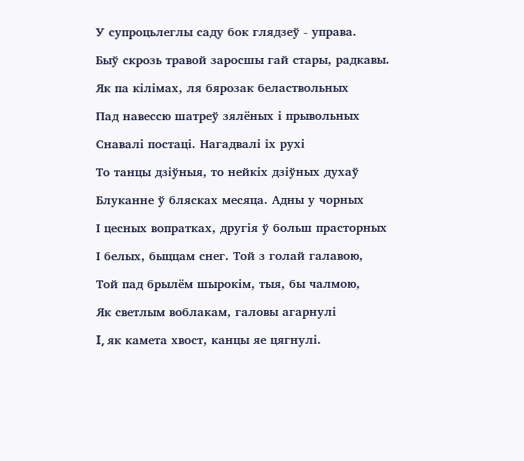У супроцьлеглы саду бок глядзеў - управа.

Быў скрозь травой заросшы гай стары, радкавы.

Як па кілімах, ля бярозак беластвольных

Пад навессю шатреў зялёных і прывольных

Снавалі постаці. Нагадвалі іх рухі

То танцы дзіўныя, то нейкіх дзіўных духаў

Блуканне ў блясках месяца. Адны у чорных

І цесных вопратках, другія ў больш прасторных

І белых, быццам снег. Той з голай галавою,

Той пад брылём шырокім, тыя, бы чалмою,

Як светлым воблакам, галовы агарнулі

I, як камета хвост, канцы яе цягнулі.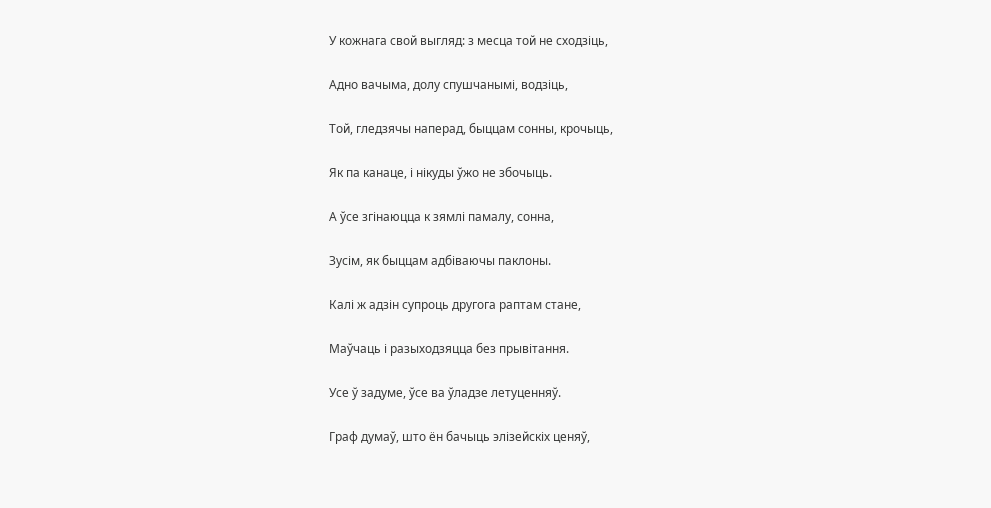У кожнага свой выгляд: з месца той не сходзіць,

Адно вачыма, долу спушчанымі, водзіць,

Той, гледзячы наперад, быццам сонны, крочыць,

Як па канаце, і нікуды ўжо не збочыць.

А ўсе згінаюцца к зямлі памалу, сонна,

Зусім, як быццам адбіваючы паклоны.

Калі ж адзін супроць другога раптам стане,

Маўчаць і разыходзяцца без прывітання.

Усе ў задуме, ўсе ва ўладзе летуценняў.

Граф думаў, што ён бачыць элізейскіх ценяў,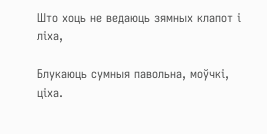Што хоць не ведаюць зямных клапот і ліха,

Блукаюць сумныя павольна, моўчкі, ціха.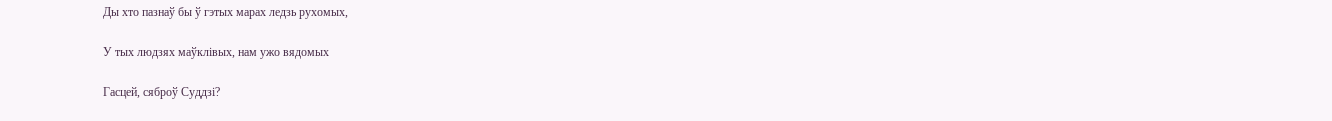Ды хто пазнаў бы ў гэтых марах ледзь рухомых,

У тых людзях маўклівых, нам ужо вядомых

Гасцей, сяброў Суддзі?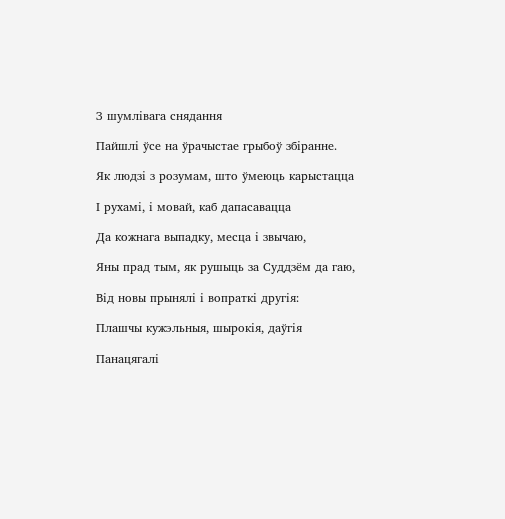З шумлівага снядання

Пайшлі ўсе на ўрачыстае грыбоў збіранне.

Як людзі з розумам, што ўмеюць карыстацца

І рухамі, і мовай, каб дапасавацца

Да кожнага выпадку, месца і звычаю,

Яны прад тым, як рушыць за Суддзём да гаю,

Від новы прынялі і вопраткі другія:

Плашчы кужэльныя, шырокія, даўгія

Панацягалі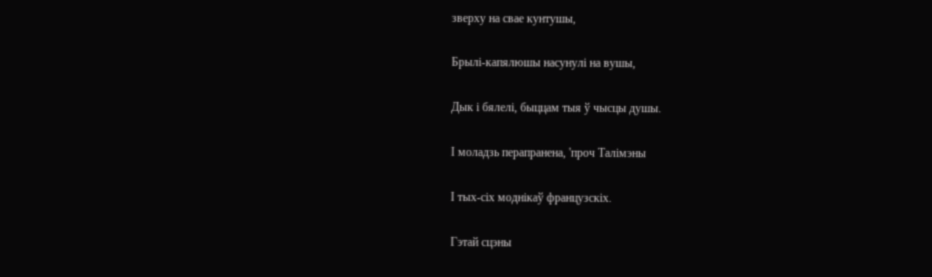зверху на свае кунтушы,

Брылі-капялюшы насунулі на вушы,

Дык і бялелі, быццам тыя ў чысцы душы.

І моладзь перапранена, 'проч Талімэны

І тых-сіх моднікаў французскіх.

Гэтай сцэны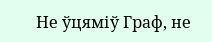Не ўцяміў Граф, не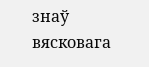знаў вясковага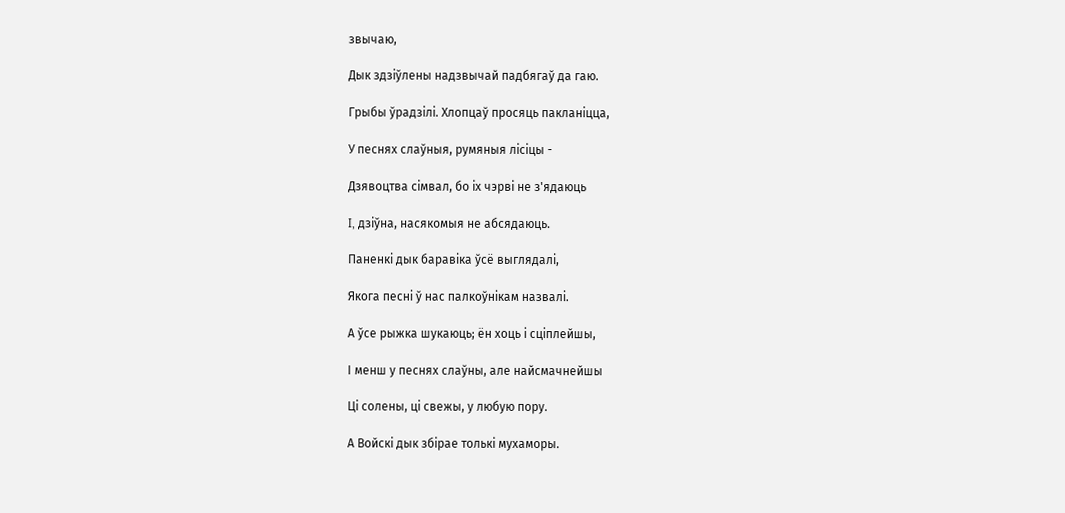звычаю,

Дык здзіўлены надзвычай падбягаў да гаю.

Грыбы ўрадзілі. Хлопцаў просяць пакланіцца,

У песнях слаўныя, румяныя лісіцы -

Дзявоцтва сімвал, бо іх чэрві не з'ядаюць

I, дзіўна, насякомыя не абсядаюць.

Паненкі дык баравіка ўсё выглядалі,

Якога песні ў нас палкоўнікам назвалі.

А ўсе рыжка шукаюць; ён хоць і сціплейшы,

І менш у песнях слаўны, але найсмачнейшы

Ці солены, ці свежы, у любую пору.

А Войскі дык збірае толькі мухаморы.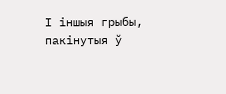І іншыя грыбы, пакінутыя ў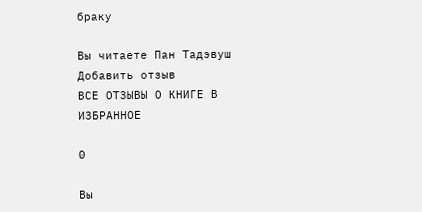браку

Вы читаете Пан Тадэвуш
Добавить отзыв
ВСЕ ОТЗЫВЫ О КНИГЕ В ИЗБРАННОЕ

0

Вы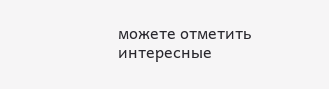можете отметить интересные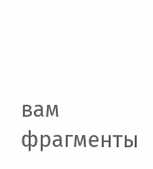вам фрагменты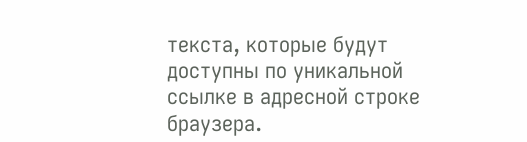текста, которые будут доступны по уникальной ссылке в адресной строке браузера.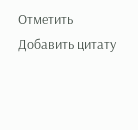Отметить Добавить цитату